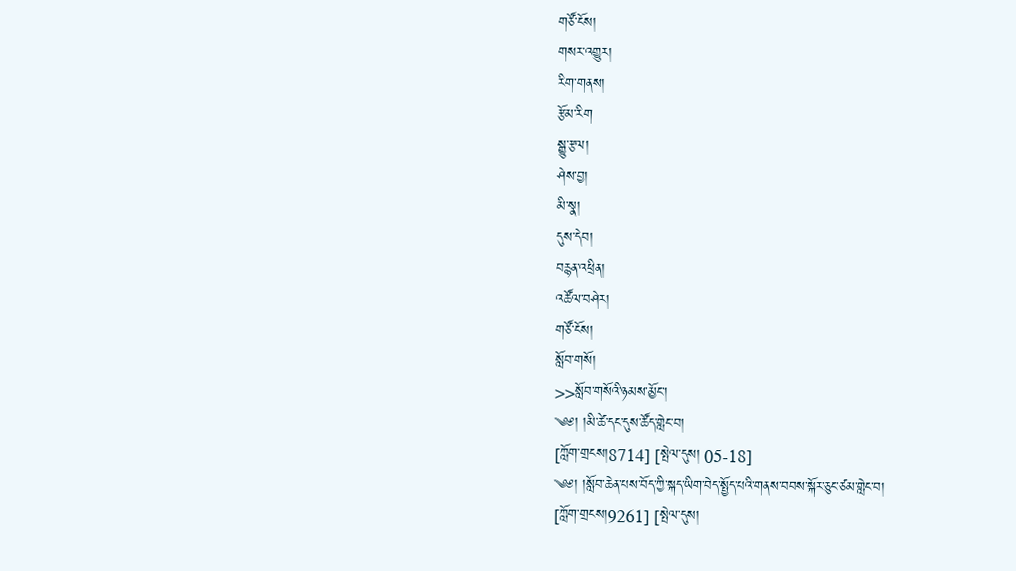གཙོ་ངོས།
གསར་འགྱུར།
རིག་གནས།
རྩོམ་རིག
སྒྱུ་རྩལ།
ཤེས་བྱ།
མི་སྣ།
དུས་དེབ།
བརྙན་འཕྲིན།
འཚོལ་བཤེར།
གཙོ་ངོས།
སློབ་གསོ།
>>སློབ་གསོའི་ཉམས་མྱོང་།
༄༅། །མི་ཚེ་དང་དུས་ཚོད་གླེང་བ།
[ཀློག་གྲངས།8714] [སྤེལ་དུས། 05-18]
༄༅། །སློབ་ཆེན་པས་བོད་ཀྱི་སྐད་ཡིག་བེད་སྤྱོད་པའི་གནས་བབས་སྐོར་ཅུང་ཙམ་གླེང་བ།
[ཀློག་གྲངས།9261] [སྤེལ་དུས།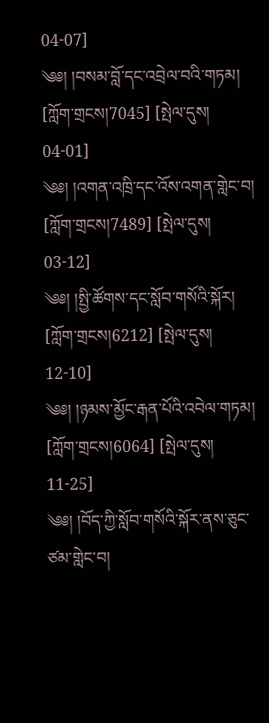04-07]
༄༅། །བསམ་བློ་དང་འབྲེལ་བའི་གཏམ།
[ཀློག་གྲངས།7045] [སྤེལ་དུས། 04-01]
༄༅། །འགན་འཁྲི་དང་འོས་འགན་གླེང་བ།
[ཀློག་གྲངས།7489] [སྤེལ་དུས། 03-12]
༄༅། །སྤྱི་ཚོགས་དང་སློབ་གསོའི་སྐོར།
[ཀློག་གྲངས།6212] [སྤེལ་དུས། 12-10]
༄༅། །ཉམས་མྱོང་རྒན་པོའི་འབེལ་གཏམ།
[ཀློག་གྲངས།6064] [སྤེལ་དུས། 11-25]
༄༅། །བོད་ཀྱི་སློབ་གསོའི་སྐོར་ནས་ཅུང་ཙམ་གླེང་བ།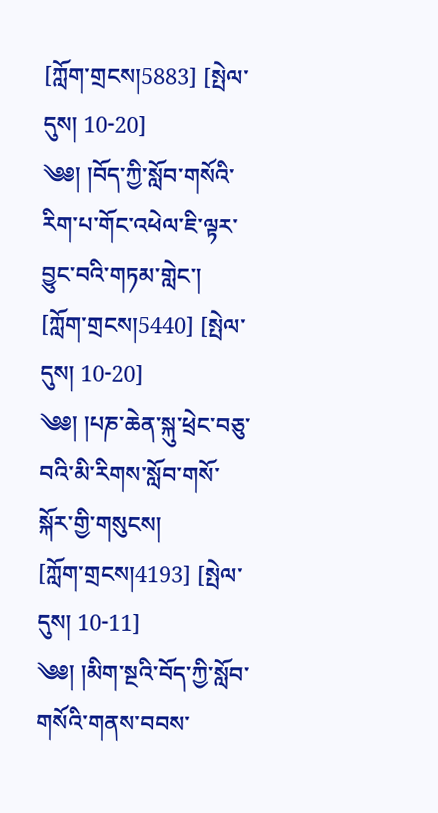[ཀློག་གྲངས།5883] [སྤེལ་དུས། 10-20]
༄༅། །བོད་ཀྱི་སློབ་གསོའི་རིག་པ་གོང་འཕེལ་ཇི་ལྟར་བྱུང་བའི་གཏམ་གླེང་།
[ཀློག་གྲངས།5440] [སྤེལ་དུས། 10-20]
༄༅། །པཎ་ཆེན་སྐུ་ཕྲེང་བཅུ་བའི་མི་རིགས་སློབ་གསོ་སྐོར་གྱི་གསུངས།
[ཀློག་གྲངས།4193] [སྤེལ་དུས། 10-11]
༄༅། །མིག་སྔའི་བོད་ཀྱི་སློབ་གསོའི་གནས་བབས་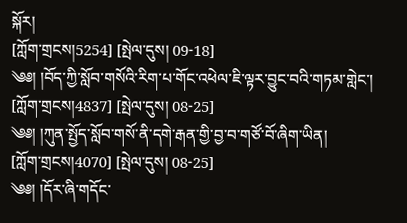སྐོར།
[ཀློག་གྲངས།5254] [སྤེལ་དུས། 09-18]
༄༅། །བོད་ཀྱི་སློབ་གསོའི་རིག་པ་གོང་འཕེལ་ཇི་ལྟར་བྱུང་བའི་གཏམ་གླེང་།
[ཀློག་གྲངས།4837] [སྤེལ་དུས། 08-25]
༄༅། །ཀུན་སྤྱོད་སློབ་གསོ་ནི་དགེ་རྒན་གྱི་བྱ་བ་གཙོ་བོ་ཞིག་ཡིན།
[ཀློག་གྲངས།4070] [སྤེལ་དུས། 08-25]
༄༅། །དོར་ཞི་གདོང་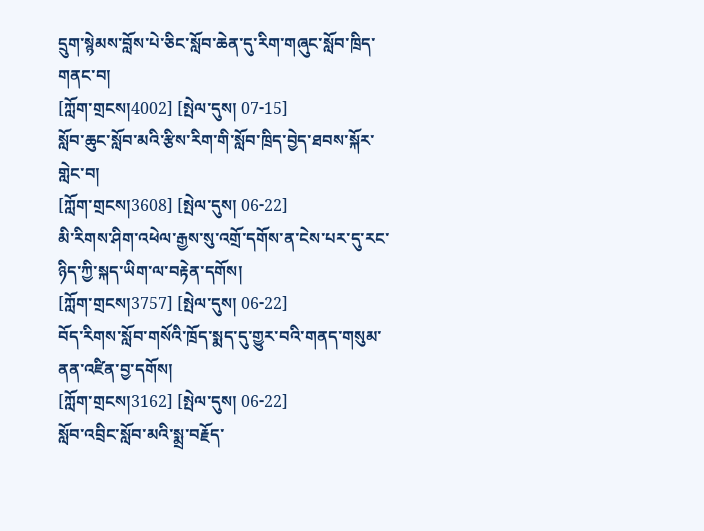དྲུག་སྙེམས་བློས་པེ་ཅིང་སློབ་ཆེན་དུ་རིག་གཞུང་སློབ་ཁྲིད་གནང་བ།
[ཀློག་གྲངས།4002] [སྤེལ་དུས། 07-15]
སློབ་ཆུང་སློབ་མའི་རྩིས་རིག་གི་སློབ་ཁྲིད་བྱེད་ཐབས་སྐོར་གླེང་བ།
[ཀློག་གྲངས།3608] [སྤེལ་དུས། 06-22]
མི་རིགས་ཤིག་འཕེལ་རྒྱས་སུ་འགྲོ་དགོས་ན་ངེས་པར་དུ་རང་ཉིད་ཀྱི་སྐད་ཡིག་ལ་བརྟེན་དགོས།
[ཀློག་གྲངས།3757] [སྤེལ་དུས། 06-22]
བོད་རིགས་སློབ་གསོའི་ཁྲོད་སྨད་དུ་གྱུར་བའི་གནད་གསུམ་ནན་འཛིན་བྱ་དགོས།
[ཀློག་གྲངས།3162] [སྤེལ་དུས། 06-22]
སློབ་འབྲིང་སློབ་མའི་སྨྲ་བརྗོད་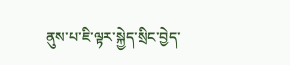ནུས་པ་ཇི་ལྟར་སྐྱེད་སྲིང་བྱེད་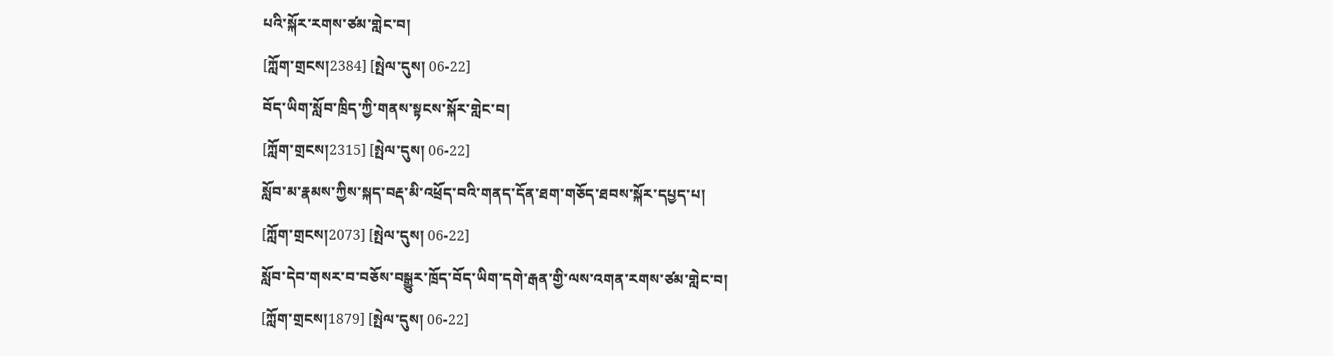པའི་སྐོར་རགས་ཙམ་གླེང་བ།
[ཀློག་གྲངས།2384] [སྤེལ་དུས། 06-22]
བོད་ཡིག་སློབ་ཁྲིད་ཀྱི་གནས་སྟངས་སྐོར་གླེང་བ།
[ཀློག་གྲངས།2315] [སྤེལ་དུས། 06-22]
སློབ་མ་རྣམས་ཀྱིས་སྐད་བརྡ་མི་འཕྲོད་བའི་གནད་དོན་ཐག་གཅོད་ཐབས་སྐོར་དཔྱད་པ།
[ཀློག་གྲངས།2073] [སྤེལ་དུས། 06-22]
སློབ་དེབ་གསར་བ་བཅོས་བསྒྱུར་ཁྲོད་བོད་ཡིག་དགེ་རྒན་གྱི་ལས་འགན་རགས་ཙམ་གླེང་བ།
[ཀློག་གྲངས།1879] [སྤེལ་དུས། 06-22]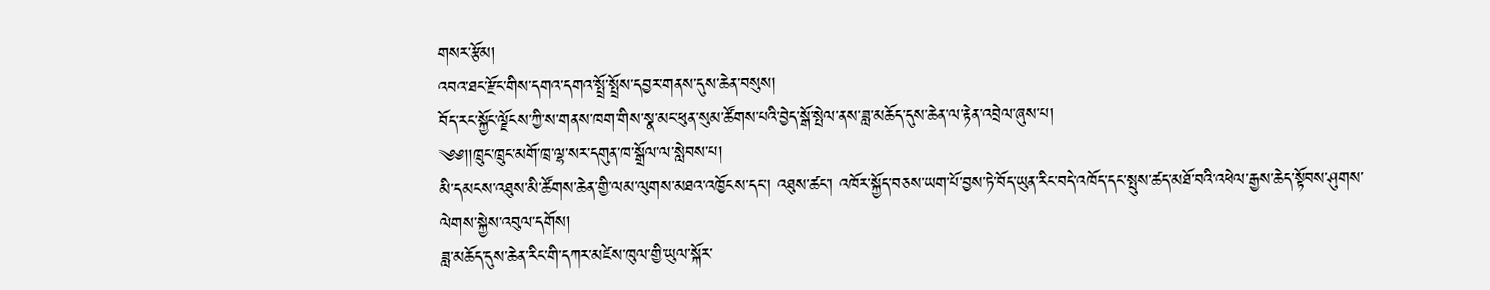གསར་རྩོམ།
འབའ་ཐང་རྫོང་གིས་དགའ་དགའ་སྤྲོ་སྤྲོས་དབྱར་གནས་དུས་ཆེན་བསུས།
བོད་རང་སྐྱོང་ལྗོངས་ཀྱི་ས་གནས་ཁག་གིས་སྣ་མང་ཕུན་སུམ་ཚོགས་པའི་བྱེད་སྒོ་སྤེལ་ནས་ཟླ་མཆོད་དུས་ཆེན་ལ་རྟེན་འབྲེལ་ཞུས་པ།
༄༅།།ཁྲུང་ཁྲུང་མགོ་ཁྲ་ལྷ་སར་དགུན་ཁ་སྒྲོལ་ལ་སླེབས་པ།
མི་དམངས་འཐུས་མི་ཚོགས་ཆེན་གྱི་ལམ་ལུགས་མཐའ་འཁྱོངས་དང་། འཐུས་ཚང་། འཁོར་སྐྱོད་བཅས་ཡག་པོ་བྱས་ཏེ་བོད་ཡུན་རིང་བདེ་འཁོད་དང་སྤུས་ཚད་མཐོ་བའི་འཕེལ་རྒྱས་ཆེད་སྟོབས་ཤུགས་ལེགས་སྐྱེས་འབུལ་དགོས།
ཟླ་མཆོད་དུས་ཆེན་རིང་གི་དཀར་མཛེས་ཁུལ་གྱི་ཡུལ་སྐོར་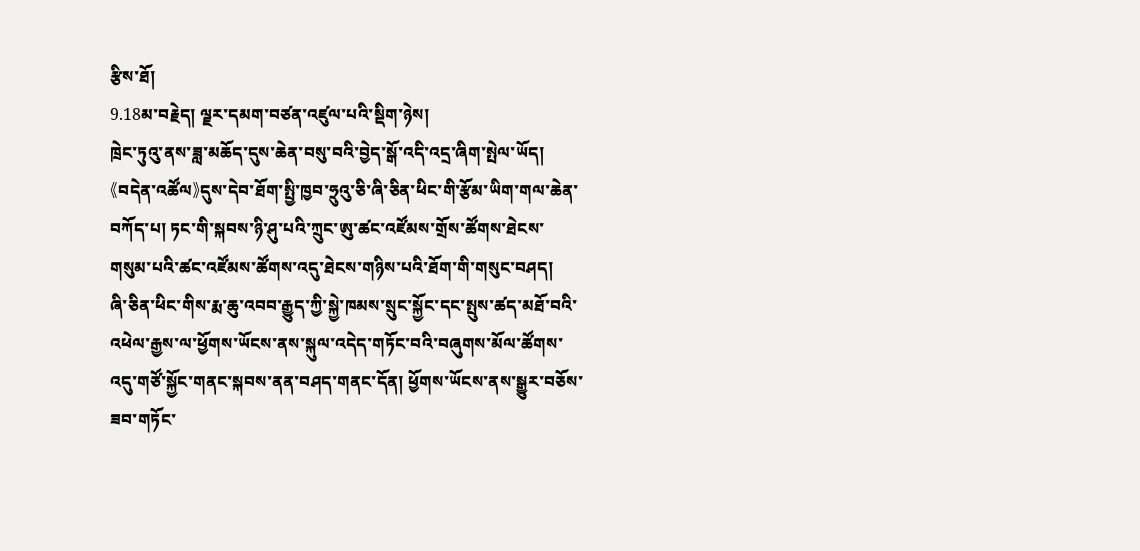རྩིས་ཐོ།
9.18མ་བརྗེད། ལྗར་དམག་བཙན་འཛུལ་པའི་སྡིག་ཉེས།
ཁྲེང་ཏུའུ་ནས་ཟླ་མཆོད་དུས་ཆེན་བསུ་བའི་བྱེད་སྒོ་འདི་འདྲ་ཞིག་སྤེལ་ཡོད།
《བདེན་འཚོལ》དུས་དེབ་ཐོག་སྤྱི་ཁྱབ་ཧྲུའུ་ཅི་ཞི་ཅིན་ཕིང་གི་རྩོམ་ཡིག་གལ་ཆེན་བཀོད་པ། ཏང་གི་སྐབས་ཉི་ཤུ་པའི་ཀྲུང་ཨུ་ཚང་འཛོམས་གྲོས་ཚོགས་ཐེངས་གསུམ་པའི་ཚང་འཛོམས་ཚོགས་འདུ་ཐེངས་གཉིས་པའི་ཐོག་གི་གསུང་བཤད།
ཞི་ཅིན་ཕིང་གིས་རྨ་ཆུ་འབབ་རྒྱུད་ཀྱི་སྐྱེ་ཁམས་སྲུང་སྐྱོང་དང་སྤུས་ཚད་མཐོ་བའི་འཕེལ་རྒྱས་ལ་ཕྱོགས་ཡོངས་ནས་སྐུལ་འདེད་གཏོང་བའི་བཞུགས་མོལ་ཚོགས་འདུ་གཙོ་སྐྱོང་གནང་སྐབས་ནན་བཤད་གནང་དོན། ཕྱོགས་ཡོངས་ནས་སྒྱུར་བཅོས་ཟབ་གཏོང་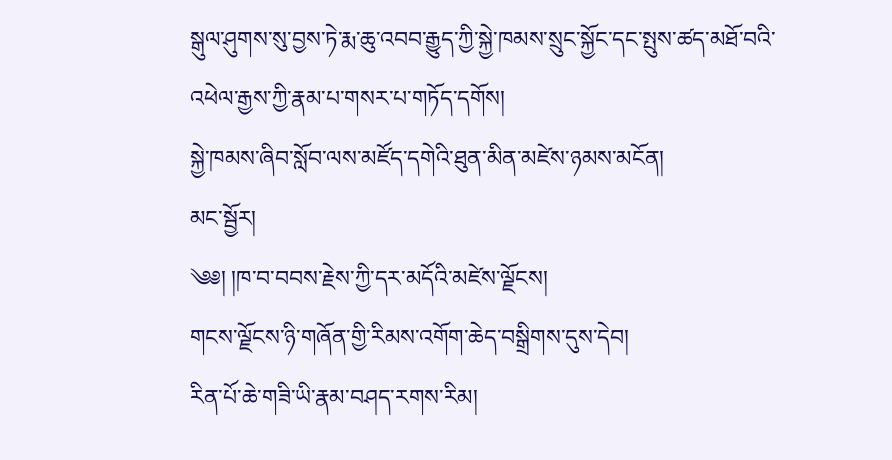སྒུལ་ཤུགས་སུ་བྱས་ཏེ་རྨ་ཆུ་འབབ་རྒྱུད་ཀྱི་སྐྱེ་ཁམས་སྲུང་སྐྱོང་དང་སྤུས་ཚད་མཐོ་བའི་འཕེལ་རྒྱས་ཀྱི་རྣམ་པ་གསར་པ་གཏོད་དགོས།
སྐྱེ་ཁམས་ཞིབ་སློབ་ལས་མཛོད་དགེའི་ཐུན་མིན་མཛེས་ཉམས་མངོན།
མང་སྦྱོར།
༄༅། །ཁ་བ་བབས་རྗེས་ཀྱི་དར་མདོའི་མཛེས་ལྗོངས།
གངས་ལྗོངས་ཉི་གཞོན་གྱི་རིམས་འགོག་ཆེད་བསྒྲིགས་དུས་དེབ།
རིན་པོ་ཆེ་གཟི་ཡི་རྣམ་བཤད་རགས་རིམ།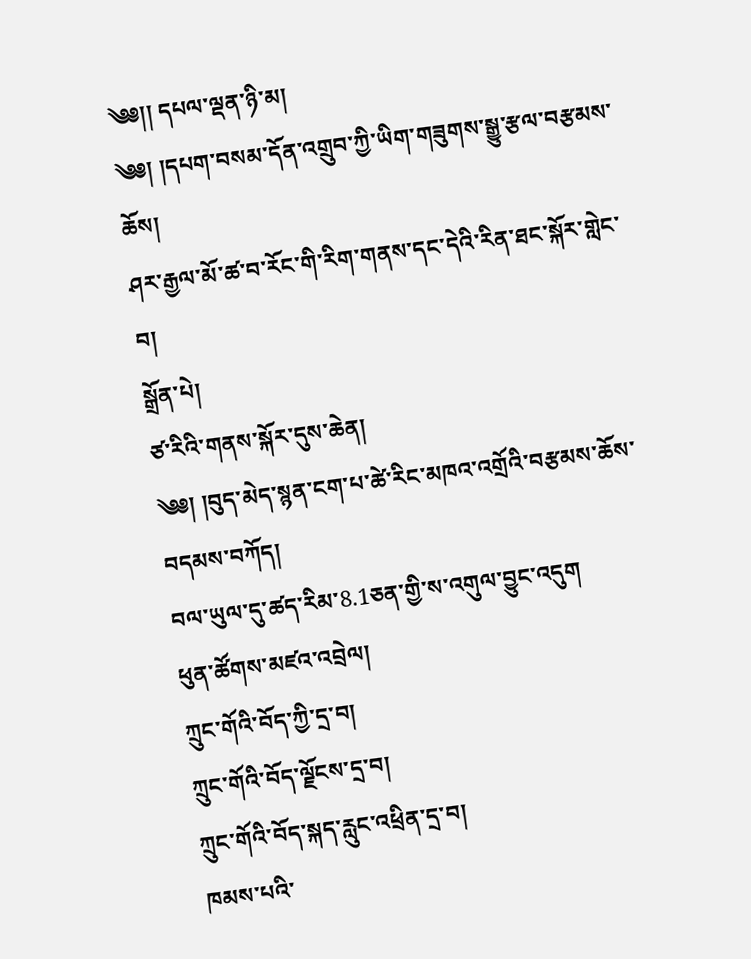༄༅།། དཔལ་ལྡན་ཉི་མ།
༄༅། །དཔག་བསམ་དོན་འགྲུབ་ཀྱི་ཡིག་གཟུགས་སྒྱུ་རྩལ་བརྩམས་ཆོས།
ཤར་རྒྱལ་མོ་ཚ་བ་རོང་གི་རིག་གནས་དང་དེའི་རིན་ཐང་སྐོར་གླེང་བ།
སྒྲོན་པེ།
ཙ་རིའི་གནས་སྐོར་དུས་ཆེན།
༄༅། །བུད་མེད་སྙན་ངག་པ་ཚེ་རིང་མཁའ་འགྲོའི་བརྩམས་ཆོས་བདམས་བཀོད།
བལ་ཡུལ་དུ་ཚད་རིམ་8.1ཅན་གྱི་ས་འགུལ་བྱུང་འདུག
ཕུན་ཚོགས་མཛའ་འབྲེལ།
ཀྲུང་གོའི་བོད་ཀྱི་དྲ་བ།
ཀྲུང་གོའི་བོད་ལྗོངས་དྲ་བ།
ཀྲུང་གོའི་བོད་སྐད་རླུང་འཕྲིན་དྲ་བ།
ཁམས་པའི་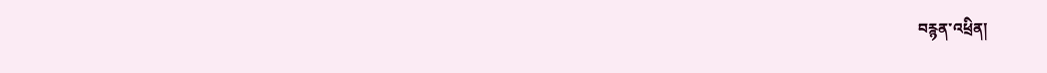བརྙན་འཕྲིན།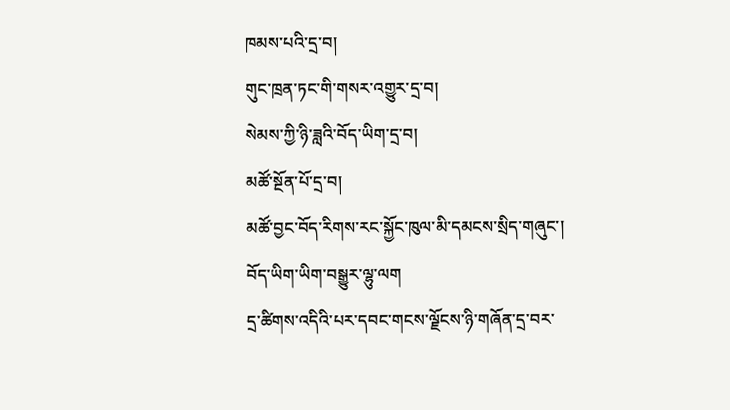ཁམས་པའི་དྲ་བ།
གུང་ཁྲན་ཏང་གི་གསར་འགྱུར་དྲ་བ།
སེམས་ཀྱི་ཉི་ཟླའི་བོད་ཡིག་དྲ་བ།
མཚོ་སྔོན་པོ་དྲ་བ།
མཚོ་བྱང་བོད་རིགས་རང་སྐྱོང་ཁུལ་མི་དམངས་སྲིད་གཞུང་།
བོད་ཡིག་ཡིག་བསྒྱུར་ལྷུ་ལག
དྲ་ཚིགས་འདིའི་པར་དབང་གངས་ལྗོངས་ཉི་གཞོན་དྲ་བར་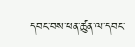དབང་བས་ཕན་ཚུན་ལ་དབང་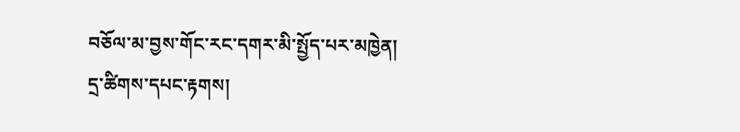བཅོལ་མ་བྱས་གོང་རང་དགར་མི་སྤྱོད་པར་མཁྱེན།
དྲ་ཚིགས་དཔང་རྟགས།